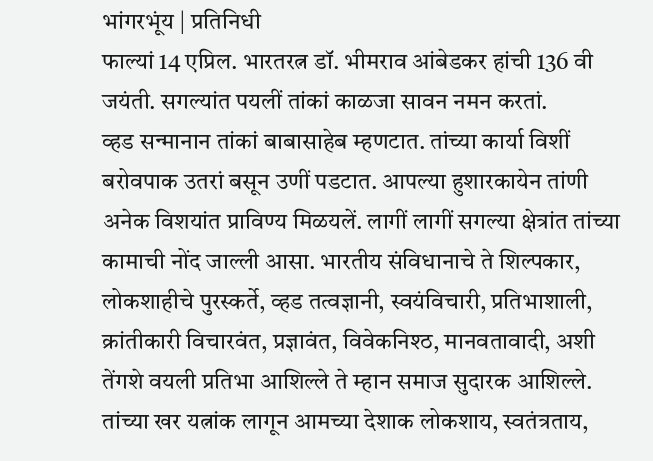भांगरभूंय | प्रतिनिधी
फाल्यां 14 एप्रिल. भारतरत्न डॉ. भीमराव आंबेडकर हांची 136 वी जयंती. सगल्यांत पयलीं तांकां काळजा सावन नमन करतां.
व्हड सन्मानान तांकां बाबासाहेब म्हणटात. तांच्या कार्या विशीं बरोवपाक उतरां बसून उणीं पडटात. आपल्या हुशारकायेन तांणी अनेक विशयांत प्राविण्य मिळयलें. लागीं लागीं सगल्या क्षेत्रांत तांच्या कामाची नोंद जाल्ली आसा. भारतीय संविधानाचे ते शिल्पकार, लोकशाहीचे पुरस्कर्ते, व्हड तत्वज्ञानी, स्वयंविचारी, प्रतिभाशाली, क्रांतीकारी विचारवंत, प्रज्ञावंत, विवेकनिश्ठ, मानवतावादी, अशी तेंगशे वयली प्रतिभा आशिल्ले ते म्हान समाज सुदारक आशिल्ले. तांच्या खर यत्नांक लागून आमच्या देशाक लोकशाय, स्वतंत्रताय,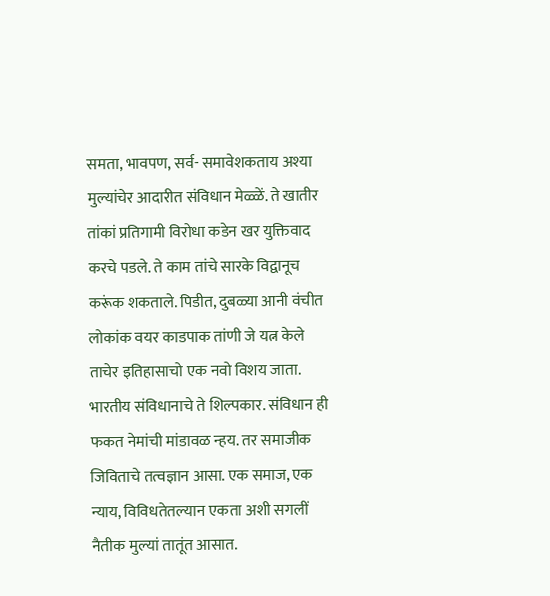समता, भावपण, सर्व- समावेशकताय अश्या मुल्यांचेर आदारीत संविधान मेळ्ळें. ते खातीर तांकां प्रतिगामी विरोधा कडेन खर युक्तिवाद करचे पडले. ते काम तांचे सारके विद्वानूच करूंक शकताले. पिडीत, दुबळ्या आनी वंचीत लोकांक वयर काडपाक तांणी जे यत्न केले ताचेर इतिहासाचो एक नवो विशय जाता.
भारतीय संविधानाचे ते शिल्पकार. संविधान ही फकत नेमांची मांडावळ न्हय. तर समाजीक जिविताचे तत्वज्ञान आसा. एक समाज, एक न्याय, विविधतेतल्यान एकता अशी सगलीं नैतीक मुल्यां तातूंत आसात.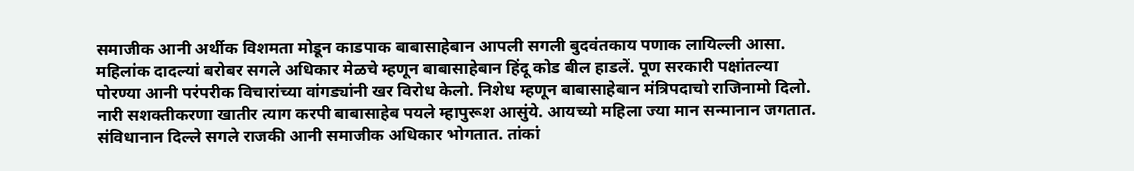समाजीक आनी अर्थीक विशमता मोडून काडपाक बाबासाहेबान आपली सगली बुदवंतकाय पणाक लायिल्ली आसा. महिलांक दादल्यां बरोबर सगले अधिकार मेळचे म्हणून बाबासाहेबान हिंदू कोड बील हाडलें. पूण सरकारी पक्षांतल्या पोरण्या आनी परंपरीक विचारांच्या वांगड्यांनी खर विरोध केलो. निशेध म्हणून बाबासाहेबान मंत्रिपदाचो राजिनामो दिलो. नारी सशक्तीकरणा खातीर त्याग करपी बाबासाहेब पयले म्हापुरूश आसुंये. आयच्यो महिला ज्या मान सन्मानान जगतात. संविधानान दिल्ले सगले राजकी आनी समाजीक अधिकार भोगतात. तांकां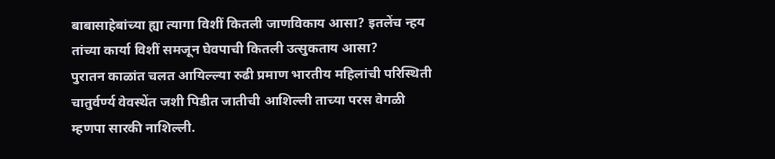बाबासाहेबांच्या ह्या त्यागा विशीं कितली जाणविकाय आसा? इतलेंच न्हय तांच्या कार्या विशीं समजून घेवपाची कितली उत्सुकताय आसा?
पुरातन काळांत चलत आयिल्ल्या रुढी प्रमाण भारतीय महिलांची परिस्थिती चातुर्वर्ण्य वेवस्थेंत जशी पिडीत जातीची आशिल्ली ताच्या परस वेगळी म्हणपा सारकी नाशिल्ली.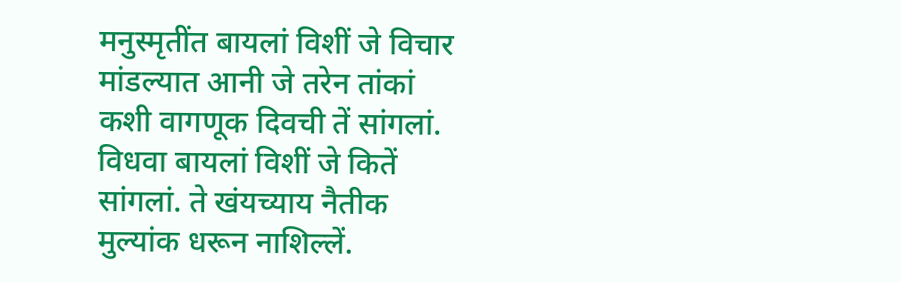मनुस्मृतींत बायलां विशीं जे विचार मांडल्यात आनी जे तरेन तांकां कशी वागणूक दिवची तें सांगलां. विधवा बायलां विशीं जे कितें सांगलां. ते खंयच्याय नैतीक मुल्यांक धरून नाशिल्लें.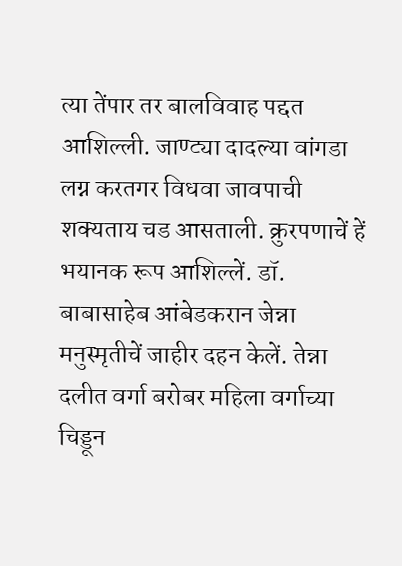त्या तेंपार तर बालविवाह पद्दत आशिल्ली. जाण्ट्या दादल्या वांगडा लग्न करतगर विधवा जावपाची शक्यताय चड आसताली. क्रुरपणाचें हें भयानक रूप आशिल्लें. डॉ. बाबासाहेब आंबेडकरान जेन्ना मनुस्मृतीचें जाहीर दहन केलें. तेन्ना दलीत वर्गा बरोबर महिला वर्गाच्या चिड्डून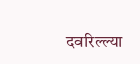दवरिल्ल्या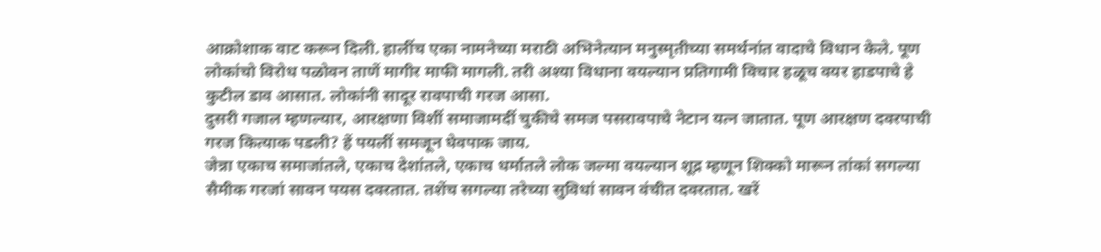आक्रोशाक वाट करून दिली. हालींच एका नामनेच्या मराठी अभिनेत्यान मनुस्मृतीच्या समर्थनांत वादाचे विधान केले. पूण लोकांचो विरोध पळोवन ताणें मागीर माफी मागली. तरी अश्या विधाना वयल्यान प्रतिगामी विचार हळूच वयर हाडपाचे हे कुटील डाव आसात. लोकांनी सादूर रावपाची गरज आसा.
दुसरी गजाल म्हणल्यार, आरक्षणा विशीं समाजामदीं चुकीचे समज पसरावपाचे नेटान यत्न जातात. पूण आरक्षण दवरपाची गरज कित्याक पडली? हें पयलीं समजून घेवपाक जाय.
जेन्ना एकाच समाजांतले, एकाच देशांतले, एकाच धर्मातले लोक जल्मा वयल्यान शूद्र म्हणून शिक्को मारून तांकां सगल्या सैमीक गरजां सावन पयस दवरतात. तशेंच सगल्या तरेच्या सुविधां सावन वंचीत दवरतात. खरें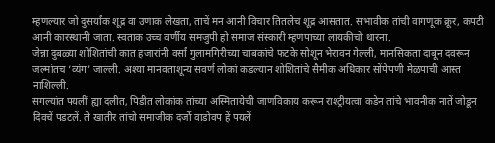म्हणल्यार जो दुसर्यांक शूद्र वा उणाक लेखता, ताचें मन आनी विचार तितलेच शूद्र आसतात. सभावीक तांची वागणूक क्रूर, कपटी आनी कारस्थानी जाता. स्वताक उच्च वर्णीय समजुपी हो समाज संस्कारी म्हणपाच्या लायकीचो थारना.
जेन्ना दुबळ्या शोशितांची कात हजारांनी वर्सां गुलामगिरीच्या चाबकांचे फटके सोशून भेरावन गेल्ली, मानसिकता दाबून दवरून जल्मांतच ‘व्यंग’ जाल्ली. अश्या मानवताशून्य सवर्ण लोकां कडल्यान शोशितांचे सैमीक अधिकार सोंपेपणी मेळपाची आस्त नाशिल्ली.
सगल्यांत पयलीं ह्या दलीत, पिडीत लोकांक तांच्या अस्मितायेची जाणविकाय करून राश्ट्रीयत्वा कडेन तांचे भावनीक नातें जोडून दिवचें पडटलें. ते खातीर तांचो समाजीक दर्जो वाडोवप हें पयलें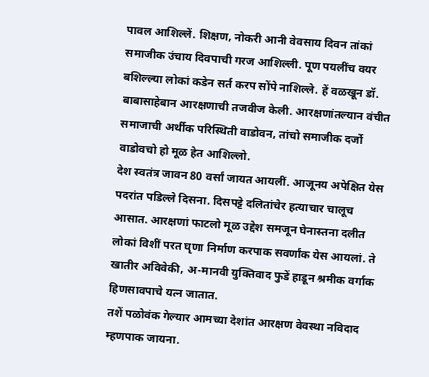पावल आशिल्लें. शिक्षण, नोकरी आनी वेवसाय दिवन तांकां समाजीक उंचाय दिवपाची गरज आशिल्ली. पूण पयलींच वयर बशिल्ल्या लोकां कडेन सर्त करप सोंपे नाशिल्ले. हें वळखून डॉ. बाबासाहेबान आरक्षणाची तजवीज केली. आरक्षणांतल्यान वंचीत समाजाची अर्थीक परिस्थिती वाडोवन, तांचो समाजीक दर्जो वाडोवचो हो मूळ हेत आशिल्लो.
देश स्वतंत्र जावन 80 वर्सां जायत आयलीं. आजूनय अपेक्षित येस पदरांत पडिल्ले दिसना. दिसपट्टे दलितांचेर हत्याचार चालूच आसात. आरक्षणां फाटलो मूळ उद्देश समजून घेनास्तना दलीत लोकां विशीं परत घृणा निर्माण करपाक सवर्णांक येस आयलां. ते खातीर अविवेकी, अ-मानवी युक्तिवाद फुडें हाडून श्रमीक वर्गाक हिणसावपाचे यत्न जातात.
तशें पळोवंक गेल्यार आमच्या देशांत आरक्षण वेवस्था नविदाद म्हणपाक जायना.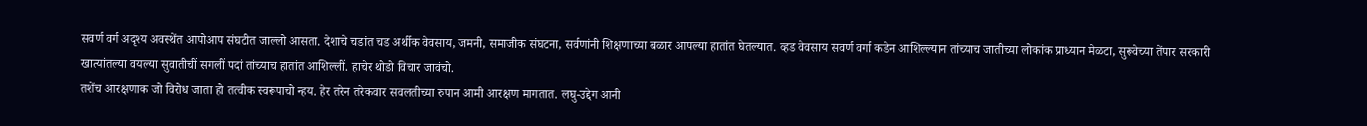सवर्ण वर्ग अदृश्य अवस्थेंत आपोआप संघटीत जाल्लो आसता. देशाचे चडांत चड अर्थीक वेवसाय, जमनी, समाजीक संघटना, सर्वणांनी शिक्षणाच्या बळार आपल्या हातांत घेतल्यात. व्हड वेवसाय सवर्ण वर्गा कडेन आशिल्ल्यान तांच्याच जातीच्या लोकांक प्राध्यान मेळटा, सुरूवेच्या तेंपार सरकारी खात्यांतल्या वयल्या सुवातीचीं सगलीं पदां तांच्याच हातांत आशिल्लीं. हाचेर थोडो विचार जावंचो.
तशेंच आरक्षणाक जो विरोध जाता हो तत्वीक स्वरूपाचो न्हय. हेर तरेन तरेकवार सवलतीच्या रुपान आमी आरक्षण मागतात. लघु-उद्देग आनी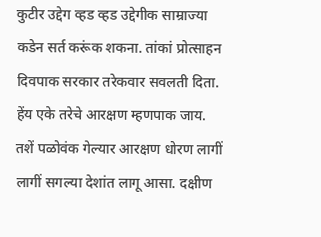कुटीर उद्देग व्हड व्हड उद्देगीक साम्राज्या कडेन सर्त करूंक शकना. तांकां प्रोत्साहन दिवपाक सरकार तरेकवार सवलती दिता. हेंय एके तरेचे आरक्षण म्हणपाक जाय.
तशें पळोवंक गेल्यार आरक्षण धोरण लागीं लागीं सगल्या देशांत लागू आसा. दक्षीण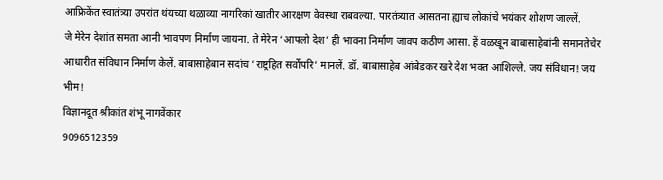आफ्रिकेंत स्वातंत्र्या उपरांत थंयच्या थळाव्या नागरिकां खातीर आरक्षण वेवस्था राबवल्या. पारतंत्र्यात आसतना ह्याच लोकांचे भयंकर शोशण जाल्लें.
जे मेरेन देशांत समता आनी भावपण निर्माण जायना. ते मेरेन ‘आपलो देश’ ही भावना निर्माण जावप कठीण आसा. हें वळखून बाबासाहेबांनी समानतेचेर आधारीत संविधान निर्माण केलें. बाबासाहेबान सदांच ‘राष्ट्रहित सर्वोपरि’ मानलें. डॉ. बाबासाहेब आंबेडकर खरे देश भक्त आशिल्ले. जय संविधान! जय भीम!
विज्ञानदूत श्रीकांत शंभू नागवेंकार
9096512359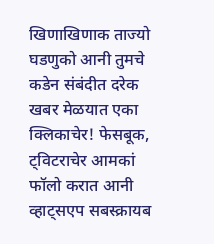खिणाखिणाक ताज्यो घडणुको आनी तुमचे कडेन संबंदीत दरेक खबर मेळयात एका क्लिकाचेर! फेसबूक, ट्विटराचेर आमकां फॉलो करात आनी व्हाट्सएप सबस्क्रायब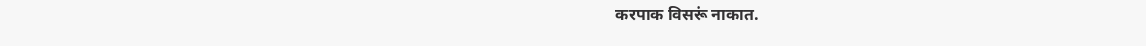करपाक विसरूं नाकात.